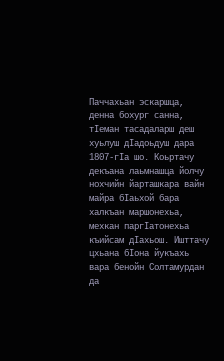Паччахьан эскаршца, денна бохург санна, тIеман тасадаларш деш хуьлуш дIадоьдуш дара 1807-гIа шо. Коьртачу декъана лаьмнашца йолчу нохчийн йарташкара вайн майра бIаьхой бара халкъан маршонехьа, мехкан паргIатонехьа къийсам дIахьош. Ишттачу цхьана бIона йукъахь вара бенойн Солтамурдан да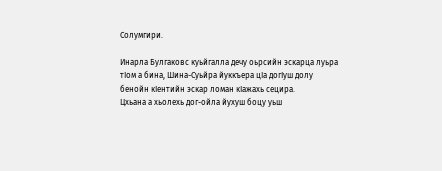Солумгири.

Инарла Булгаковс куьйгалла дечу оьрсийн эскарца луьра тIом а бина, Шина-Суьйра йуккъера цIа догIуш долу бенойн кIентийн эскар ломан кIажахь сецира.
Цхьана а хьолехь дог-ойла йухуш боцу уьш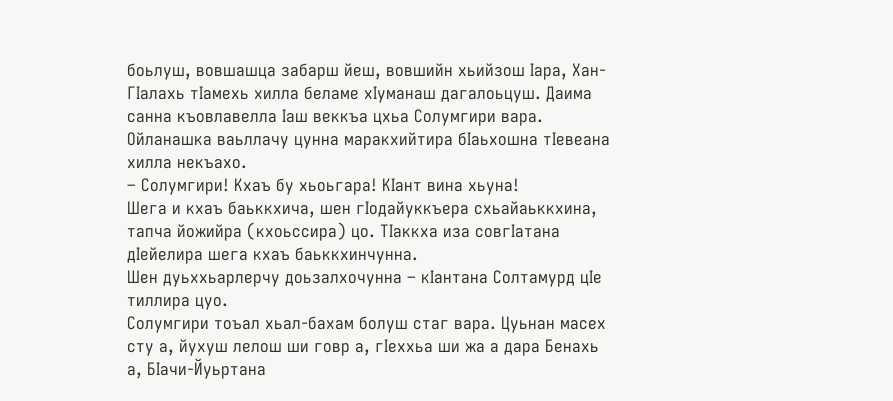боьлуш, вовшашца забарш йеш, вовшийн хьийзош Iара, Хан-ГIалахь тIамехь хилла беламе хIуманаш дагалоьцуш. Даима санна къовлавелла Iаш веккъа цхьа Солумгири вара. Ойланашка ваьллачу цунна маракхийтира бIаьхошна тIевеана хилла некъахо.
– Солумгири! Кхаъ бу хьоьгара! КIант вина хьуна!
Шега и кхаъ баьккхича, шен гIодайуккъера схьайаьккхина, тапча йожийра (кхоьссира) цо. ТIаккха иза совгIатана дIейелира шега кхаъ баьккхинчунна.
Шен дуьххьарлерчу доьзалхочунна – кIантана Солтамурд цIе тиллира цуо.
Солумгири тоъал хьал-бахам болуш стаг вара. Цуьнан масех сту а, йухуш лелош ши говр а, гIеххьа ши жа а дара Бенахь а, БIачи-Йуьртана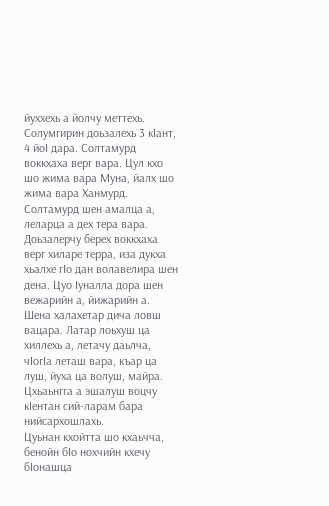йуххехь а йолчу меттехь.
Солумгирин доьзалехь 3 кIант, 4 йоI дара. Солтамурд воккхаха верг вара. Цул кхо шо жима вара Муна, йалх шо жима вара Ханмурд.
Солтамурд шен амалца а, леларца а дех тера вара. Доьзалерчу берех воккхаха верг хиларе терра, иза дукха хьалхе гIо дан волавелира шен дена. Цуо Iуналла дора шен вежарийн а, йижарийн а.
Шена халахетар дича ловш вацара. Латар лоьхуш ца хиллехь а, летачу даьлча, чIогIа леташ вара, къар ца луш, йуха ца волуш, майра. Цхьаьнгга а эшалуш воцчу кIентан сий-ларам бара нийсархошлахь.
Цуьнан кхойтта шо кхаьчча, бенойн бIо нохчийн кхечу бIонашца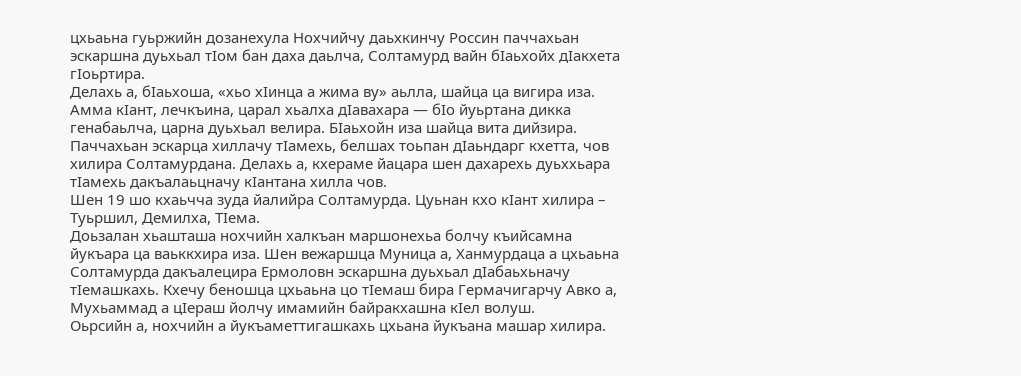цхьаьна гуьржийн дозанехула Нохчийчу даьхкинчу Россин паччахьан эскаршна дуьхьал тIом бан даха даьлча, Солтамурд вайн бIаьхойх дIакхета гIоьртира.
Делахь а, бIаьхоша, «хьо хIинца а жима ву» аьлла, шайца ца вигира иза. Амма кIант, лечкъина, царал хьалха дIавахара — бIо йуьртана дикка генабаьлча, царна дуьхьал велира. БIаьхойн иза шайца вита дийзира.
Паччахьан эскарца хиллачу тIамехь, белшах тоьпан дIаьндарг кхетта, чов хилира Солтамурдана. Делахь а, кхераме йацара шен дахарехь дуьххьара тIамехь дакъалаьцначу кIантана хилла чов.
Шен 19 шо кхаьчча зуда йалийра Солтамурда. Цуьнан кхо кIант хилира – Туьршил, Демилха, ТIема.
Доьзалан хьашташа нохчийн халкъан маршонехьа болчу къийсамна йукъара ца ваьккхира иза. Шен вежаршца Муница а, Ханмурдаца а цхьаьна Солтамурда дакъалецира Ермоловн эскаршна дуьхьал дIабаьхьначу тIемашкахь. Кхечу беношца цхьаьна цо тIемаш бира Гермачигарчу Авко а, Мухьаммад а цIераш йолчу имамийн байракхашна кIел волуш.
Оьрсийн а, нохчийн а йукъаметтигашкахь цхьана йукъана машар хилира.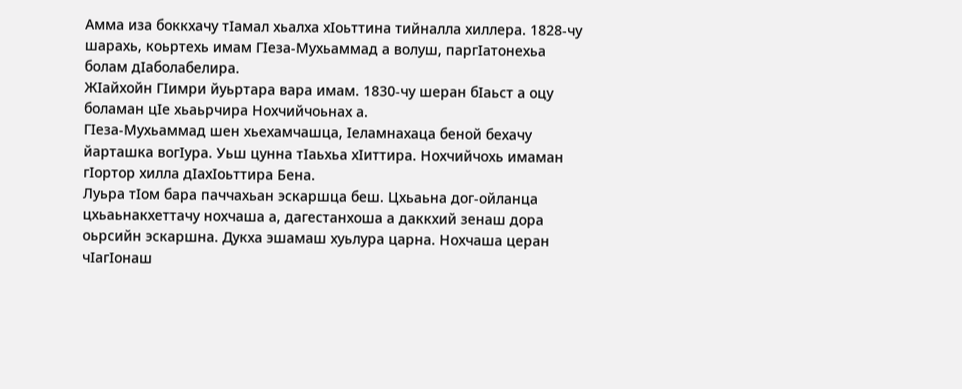Амма иза боккхачу тIамал хьалха хIоьттина тийналла хиллера. 1828-чу шарахь, коьртехь имам ГIеза-Мухьаммад а волуш, паргIатонехьа болам дIаболабелира.
ЖIайхойн ГIимри йуьртара вара имам. 1830-чу шеран бIаьст а оцу боламан цIе хьаьрчира Нохчийчоьнах а.
ГIеза-Мухьаммад шен хьехамчашца, Iеламнахаца беной бехачу йарташка вогIура. Уьш цунна тIаьхьа хIиттира. Нохчийчохь имаман гIортор хилла дIахIоьттира Бена.
Луьра тIом бара паччахьан эскаршца беш. Цхьаьна дог-ойланца цхьаьнакхеттачу нохчаша а, дагестанхоша а даккхий зенаш дора оьрсийн эскаршна. Дукха эшамаш хуьлура царна. Нохчаша церан чIагIонаш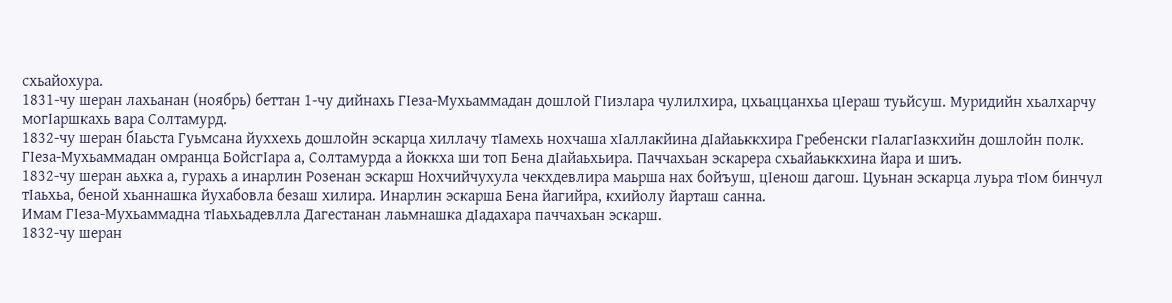схьайохура.
1831-чу шеран лахьанан (ноябрь) беттан 1-чу дийнахь ГIеза-Мухьаммадан дошлой ГIизлара чулилхира, цхьаццанхьа цIераш туьйсуш. Муридийн хьалхарчу могIаршкахь вара Солтамурд.
1832-чу шеран бIаьста Гуьмсана йуххехь дошлойн эскарца хиллачу тIамехь нохчаша хIаллакйина дIайаьккхира Гребенски гIалагIазкхийн дошлойн полк.
ГIеза-Мухьаммадан омранца БойсгIара а, Солтамурда а йоккха ши топ Бена дIайаьхьира. Паччахьан эскарера схьайаьккхина йара и шиъ.
1832-чу шеран аьхка а, гурахь а инарлин Розенан эскарш Нохчийчухула чекхдевлира маьрша нах бойъуш, цIенош дагош. Цуьнан эскарца луьра тIом бинчул тIаьхьа, беной хьаннашка йухабовла безаш хилира. Инарлин эскарша Бена йагийра, кхийолу йарташ санна.
Имам ГIеза-Мухьаммадна тIаьхьадевлла Дагестанан лаьмнашка дIадахара паччахьан эскарш.
1832-чу шеран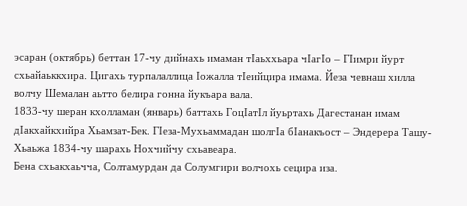эсаран (октябрь) беттан 17-чу дийнахь имаман тIаьххьара чIагIо – ГIимри йурт схьайаьккхира. Цигахь турпалаллица Iожалла тIеийцира имама. Йеза чевнаш хилла волчу Шемалан аьтто белира гонна йукъара вала.
1833-чу шеран кхолламан (январь) баттахь ГоцIатIл йуьртахь Дагестанан имам дIакхайкхийра Хьамзат-Бек. ГIеза-Мухьаммадан шолгIа бIанакъост – Эндерера Ташу-Хьаьжа 1834-чу шарахь Нохчийчу схьавеара.
Бена схьакхаьчча, Солтамурдан да Солумгири волчохь сецира иза.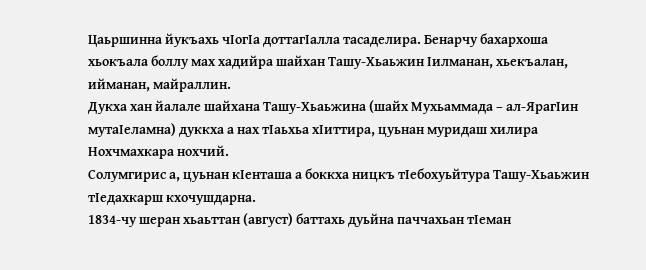Цаьршинна йукъахь чIогIа доттагIалла тасаделира. Бенарчу бахархоша хьокъала боллу мах хадийра шайхан Ташу-Хьаьжин Iилманан, хьекъалан, ийманан, майраллин.
Дукха хан йалале шайхана Ташу-Хьаьжина (шайх Мухьаммада – ал-ЯрагIин мутаIеламна) дуккха а нах тIаьхьа хIиттира, цуьнан муридаш хилира Нохчмахкара нохчий.
Солумгирис а, цуьнан кIенташа а боккха ницкъ тIебохуьйтура Ташу-Хьаьжин тIедахкарш кхочушдарна.
1834-чу шеран хьаьттан (август) баттахь дуьйна паччахьан тIеман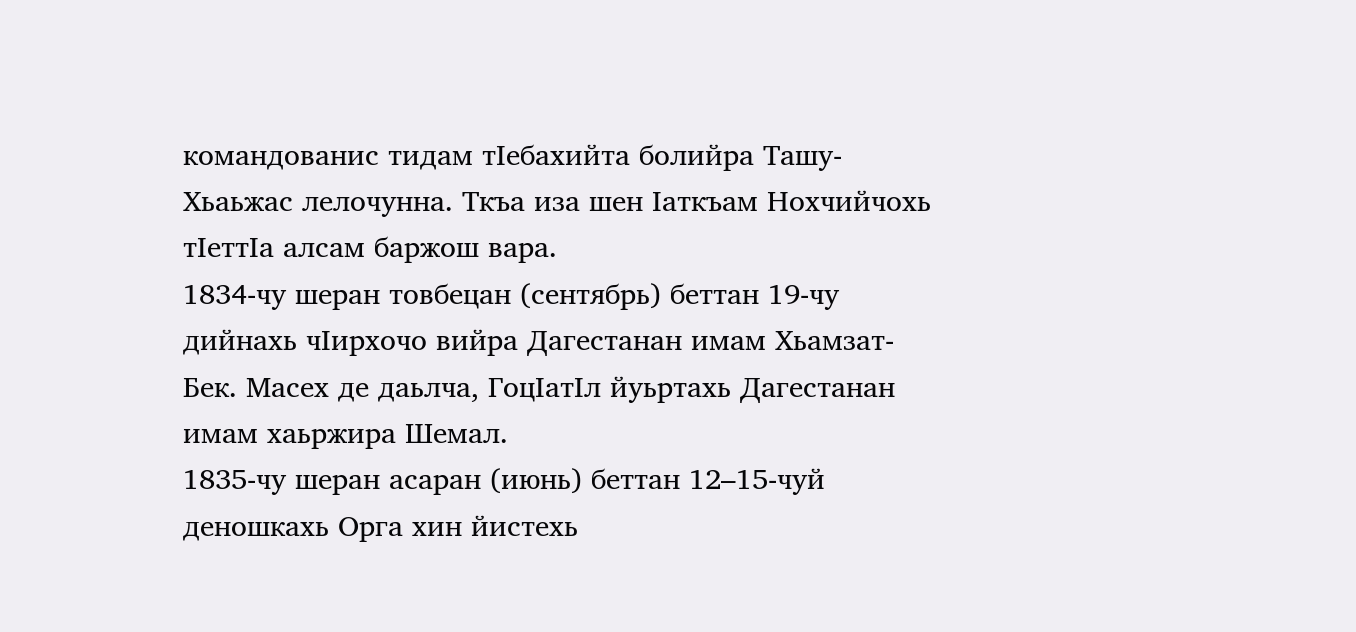командованис тидам тIебахийта болийра Ташу-Хьаьжас лелочунна. Ткъа иза шен Iаткъам Нохчийчохь тIеттIа алсам баржош вара.
1834-чу шеран товбецан (сентябрь) беттан 19-чу дийнахь чIирхочо вийра Дагестанан имам Хьамзат-Бек. Масех де даьлча, ГоцIатIл йуьртахь Дагестанан имам хаьржира Шемал.
1835-чу шеран асаран (июнь) беттан 12–15-чуй деношкахь Орга хин йистехь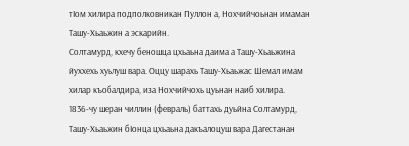тIом хилира подполковникан Пуллон а, Нохчийчоьнан имаман Ташу-Хьаьжин а эскарийн.
Солтамурд, кхечу беношца цхьаьна даима а Ташу-Хьаьжина йуххехь хуьлуш вара. Оццу шарахь Ташу-Хьаьжас Шемал имам хилар къобалдира, иза Нохчийчохь цуьнан наиб хилира.
1836-чу шеран чиллин (февраль) баттахь дуьйна Солтамурд, Ташу-Хьаьжин бIонца цхьаьна дакъалоцуш вара Дагестанан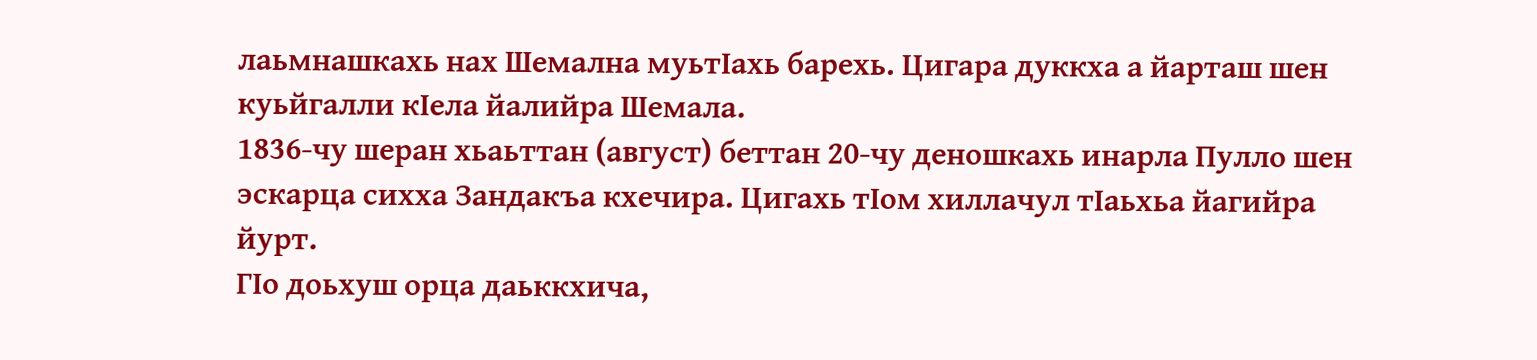лаьмнашкахь нах Шемална муьтIахь барехь. Цигара дуккха а йарташ шен куьйгалли кIела йалийра Шемала.
1836-чу шеран хьаьттан (август) беттан 20-чу деношкахь инарла Пулло шен эскарца сихха Зандакъа кхечира. Цигахь тIом хиллачул тIаьхьа йагийра йурт.
ГIо доьхуш орца даьккхича,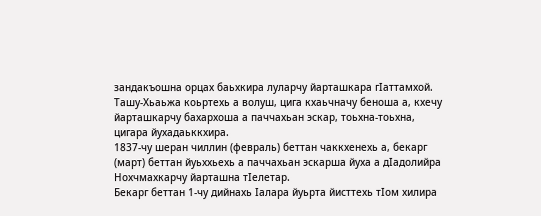зандакъошна орцах баьхкира луларчу йарташкара гIаттамхой. Ташу-Хьаьжа коьртехь а волуш, цига кхаьчначу беноша а, кхечу йарташкарчу бахархоша а паччахьан эскар, тоьхна-тоьхна, цигара йухадаьккхира.
1837-чу шеран чиллин (февраль) беттан чаккхенехь а, бекарг (март) беттан йуьххьехь а паччахьан эскарша йуха а дIадолийра Нохчмахкарчу йарташна тIелетар.
Бекарг беттан 1-чу дийнахь Iалара йуьрта йисттехь тIом хилира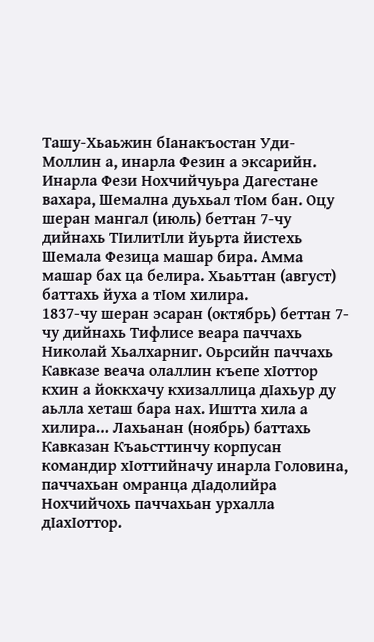Ташу-Хьаьжин бIанакъостан Уди-Моллин а, инарла Фезин а эксарийн. Инарла Фези Нохчийчуьра Дагестане вахара, Шемална дуьхьал тIом бан. Оцу шеран мангал (июль) беттан 7-чу дийнахь ТIилитIли йуьрта йистехь Шемала Фезица машар бира. Амма машар бах ца белира. Хьаьттан (август) баттахь йуха а тIом хилира.
1837-чу шеран эсаран (октябрь) беттан 7-чу дийнахь Тифлисе веара паччахь Николай Хьалхарниг. Оьрсийн паччахь Кавказе веача олаллин къепе хIоттор кхин а йоккхачу кхизаллица дIахьур ду аьлла хеташ бара нах. Иштта хила а хилира… Лахьанан (ноябрь) баттахь Кавказан Къаьсттинчу корпусан командир хIоттийначу инарла Головина, паччахьан омранца дIадолийра Нохчийчохь паччахьан урхалла дIахIоттор.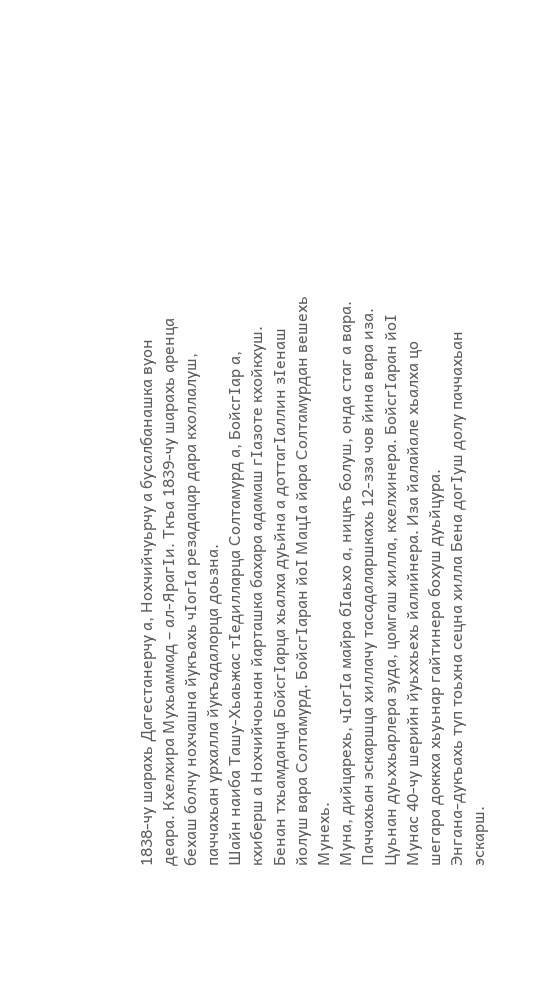1838-чу шарахь Дагестанерчу а, Нохчийчуьрчу а бусалбанашка вуон деара. Кхелхира Мухьаммад – ал-ЯрагIи. Ткъа 1839-чу шарахь аренца бехаш болчу нохчашна йукъахь чIогIа резадацар дара кхоллалуш, паччахьан урхалла йукъадалорца доьзна.
Шайн наиба Ташу-Хьаьжас тIедилларца Солтамурд а, БойсгIар а, кхиберш а Нохчийчоьнан йарташка бахара адамаш гIазоте кхойкхуш.
Бенан тхьамданца БойсгIарца хьалха дуьйна а доттагIаллин зIенаш йолуш вара Солтамурд. БойсгIаран йоI МацIа йара Солтамурдан вешехь Мунехь.
Муна, дийцарехь, чIогIа майра бIаьхо а, ницкъ болуш, онда стаг а вара. Паччахьан эскаршца хиллачу тасадаларшкахь 12-зза чов йина вара иза. Цуьнан дуьххьарлера зуда, цомгаш хилла, кхелхинера. БойсгIаран йоI Мунас 40-чу шерийн йуьххьехь йалийнера. Иза йалайале хьалха цо шегара доккха хьуьнар гайтинера бохуш дуьйцура.
Энгана-дукъахь туп тоьхна сецна хилла Бена догIуш долу паччахьан эскарш.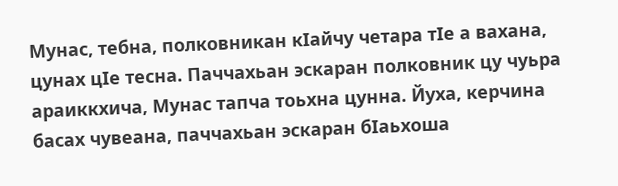Мунас, тебна, полковникан кIайчу четара тIе а вахана, цунах цIе тесна. Паччахьан эскаран полковник цу чуьра араиккхича, Мунас тапча тоьхна цунна. Йуха, керчина басах чувеана, паччахьан эскаран бIаьхоша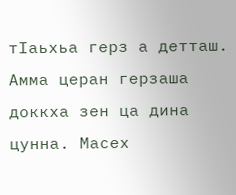тIаьхьа герз а детташ. Амма церан герзаша доккха зен ца дина цунна. Масех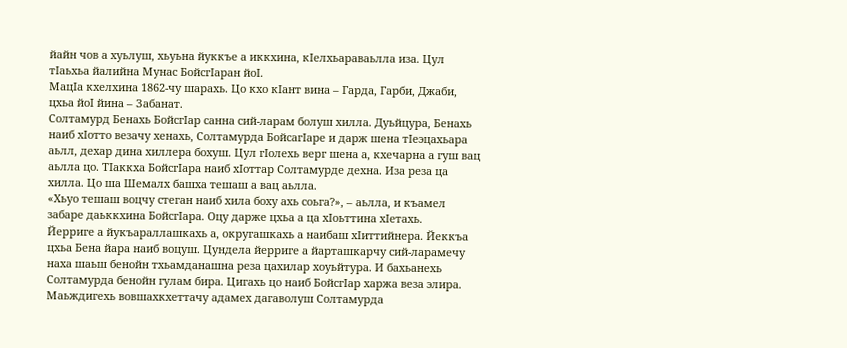йайн чов а хуьлуш, хьуьна йуккъе а иккхина, кIелхьараваьлла иза. Цул тIаьхьа йалийна Мунас БойсгIаран йоI.
МацIа кхелхина 1862-чу шарахь. Цо кхо кIант вина – Гарда, Гарби, Джаби, цхьа йоI йина – Забанат.
Солтамурд Бенахь БойсгIар санна сий-ларам болуш хилла. Дуьйцура, Бенахь наиб хIотто везачу хенахь, Солтамурда БойсагIаре и дарж шена тIеэцахьара аьлл, дехар дина хиллера бохуш. Цул гIолехь верг шена а, кхечарна а гуш вац аьлла цо. ТIаккха БойсгIара наиб хIоттар Солтамурде дехна. Иза реза ца хилла. Цо ша Шемалх башха тешаш а вац аьлла.
«Хьуо тешаш воцчу стеган наиб хила боху ахь соьга?», – аьлла, и къамел забаре даьккхина БойсгIара. Оцу дарже цхьа а ца хIоьттина хIетахь.
Йерриге а йукъараллашкахь а, округашкахь а наибаш хIиттийнера. Йеккъа цхьа Бена йара наиб воцуш. Цундела йерриге а йарташкарчу сий-ларамечу наха шаьш бенойн тхьамданашна реза цахилар хоуьйтура. И бахьанехь Солтамурда бенойн гулам бира. Цигахь цо наиб БойсгIар харжа веза элира. Маьждигехь вовшахкхеттачу адамех дагаволуш Солтамурда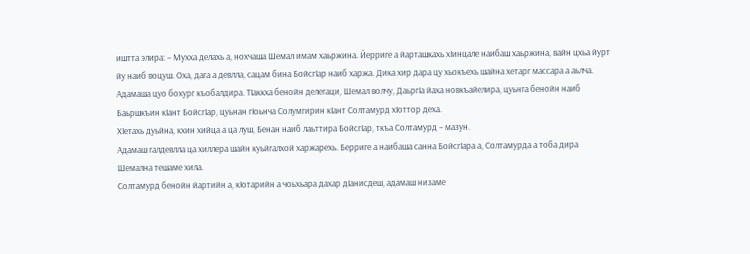иштта элира: – Мухха делахь а, нохчаша Шемал имам хаьржина. Йерриге а йарташкахь хIинцале наибаш хаьржина, вайн цхьа йурт йу наиб воцуш. Оха, дага а девлла, сацам бина БойсгIар наиб харжа. Дика хир дара цу хьокъехь шайна хетарг массара а аьлча.
Адамаша цуо бохург къобалдира. ТIаккха бенойн делегаци, Шемал волчу, ДаьргIа йаха новкъайелира, цуьнга бенойн наиб Баьршкъин кIант БойсгIар, цуьнан гIоьнча Солумгирин кIант Солтамурд хIоттор деха.
ХIетахь дуьйна, кхин хийца а ца луш, Бенан наиб лаьттира БойсгIар, ткъа Солтамурд – мазун.
Адамаш галдевлла ца хиллера шайн куьйгалхой харжарехь. Берриге а наибаша санна БойсгIара а, Солтамурда а тоба дира Шемална тешаме хила.
Солтамурд бенойн йартийн а, кIотарийн а чоьхьара дахар дIанисдеш, адамаш низаме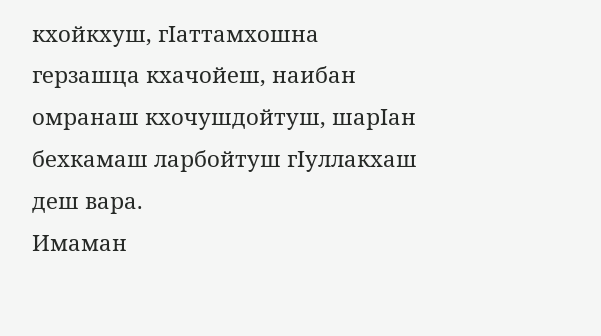кхойкхуш, гIаттамхошна герзашца кхачойеш, наибан омранаш кхочушдойтуш, шарIан бехкамаш ларбойтуш гIуллакхаш деш вара.
Имаман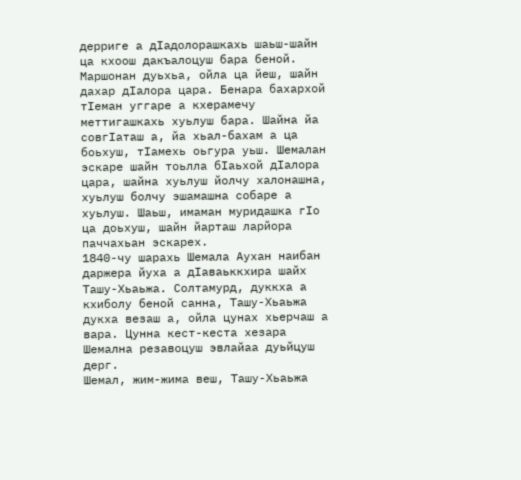дерриге а дIадолорашкахь шаьш-шайн ца кхоош дакъалоцуш бара беной. Маршонан дуьхьа, ойла ца йеш, шайн дахар дIалора цара. Бенара бахархой тIеман уггаре а кхерамечу меттигашкахь хуьлуш бара. Шайна йа совгIаташ а, йа хьал-бахам а ца боьхуш, тIамехь оьгура уьш. Шемалан эскаре шайн тоьлла бIаьхой дIалора цара, шайна хуьлуш йолчу халонашна, хуьлуш болчу эшамашна собаре а хуьлуш. Шаьш, имаман муридашка гIо ца доьхуш, шайн йарташ ларйора паччахьан эскарех.
1840-чу шарахь Шемала Аухан наибан даржера йуха а дIаваьккхира шайх Ташу-Хьаьжа. Солтамурд, дуккха а кхиболу беной санна, Ташу-Хьаьжа дукха везаш а, ойла цунах хьерчаш а вара. Цунна кест-кеста хезара Шемална резавоцуш эвлайаа дуьйцуш дерг.
Шемал, жим-жима веш, Ташу-Хьаьжа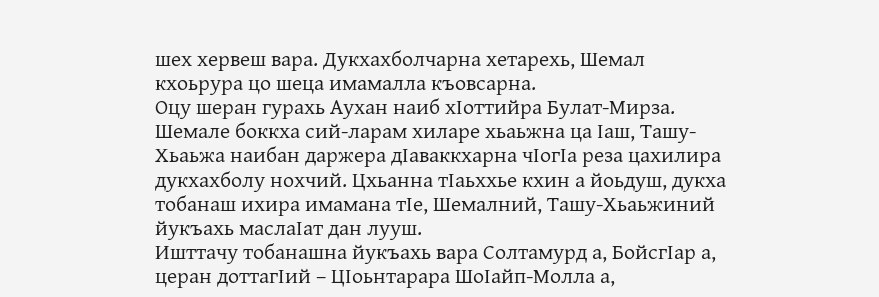шех хервеш вара. Дукхахболчарна хетарехь, Шемал кхоьрура цо шеца имамалла къовсарна.
Оцу шеран гурахь Аухан наиб хIоттийра Булат-Мирза. Шемале боккха сий-ларам хиларе хьаьжна ца Iаш, Ташу-Хьаьжа наибан даржера дIаваккхарна чIогIа реза цахилира дукхахболу нохчий. Цхьанна тIаьххье кхин а йоьдуш, дукха тобанаш ихира имамана тIе, Шемалний, Ташу-Хьаьжиний йукъахь маслаIат дан лууш.
Ишттачу тобанашна йукъахь вара Солтамурд а, БойсгIар а, церан доттагIий – ЦIоьнтарара ШоIайп-Молла а,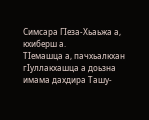Симсара ГIеза-Хьаьжа а, кхиберш а.
ТIемашца а, пачхьалкхан гIуллакхашца а доьзна имама дахдира Ташу-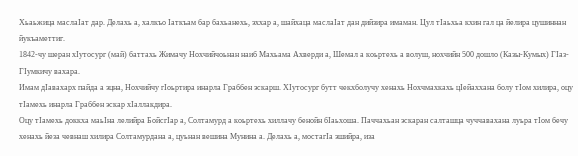Хьаьжица маслаIат дар. Делахь а, халкъо Iаткъам бар бахьанехь, эххар а, шайхаца маслаIат дан дийзира имаман. Цул тIаьхьа кхин гал ца йелира цушиннан йукъаметтиг.
1842-чу шеран хIутосург (май) баттахь Жимачу Нохчийчоьнан наиб Махьама Ахверди а, Шемал а коьртехь а волуш, нохчийн 500 дошло (Казы-Кумых) ГIаз-ГIумкичу вахара.
Имам дIавахарх пайда а эцна, Нохчийчу гIоьртира инарла Граббен эскарш. ХIутосург бутт чекхболучу хенахь Нохчмахкахь цIейаххана болу тIом хилира, оцу тIамехь инарла Граббен эскар хIаллакдира.
Оцу тIамехь доккха маьIна лелийра БойсгIар а, Солтамурд а коьртехь хиллачу бенойн бIаьхоша. Паччахьан эскаран салташца чуччавахана луьра тIом бечу хенахь йеза чевнаш хилира Солтамурдана а, цуьнан вешина Мунина а. Делахь а, мостагIа эшийра, иза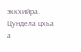эккхийра. Цундела цхьа а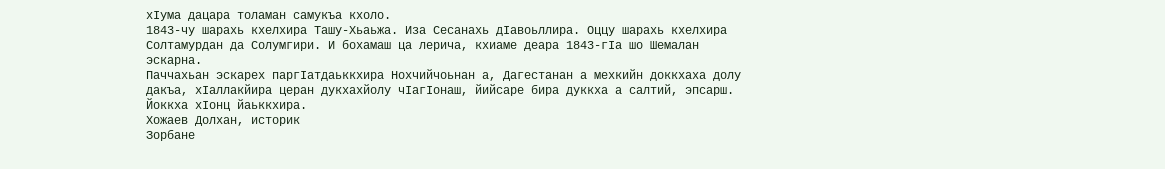хIума дацара толаман самукъа кхоло.
1843-чу шарахь кхелхира Ташу-Хьаьжа. Иза Сесанахь дIавоьллира. Оццу шарахь кхелхира Солтамурдан да Солумгири. И бохамаш ца лерича, кхиаме деара 1843-гIа шо Шемалан эскарна.
Паччахьан эскарех паргIатдаьккхира Нохчийчоьнан а, Дагестанан а мехкийн доккхаха долу дакъа, хIаллакйира церан дукхахйолу чIагIонаш, йийсаре бира дуккха а салтий, эпсарш. Йоккха хIонц йаьккхира.
Хожаев Долхан, историк
Зорбане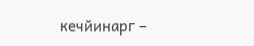кечйинарг –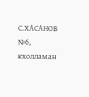С.ХАСАНОВ
№6, кхолламан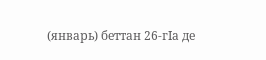(январь) беттан 26-гӀа де